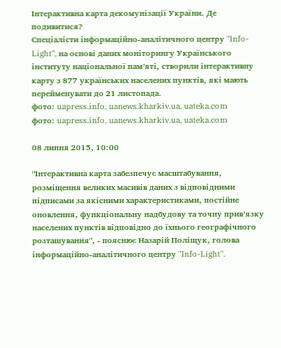Інтерактивна карта декомунізації України. Де подивитися?
Спеціалісти інформаційно-аналітичного центру "Info-Light", на основі даних моніторингу Українського інституту національної пам’яті, створили інтерактивну карту з 877 українських населених пунктів, які мають перейменувати до 21 листопада.
фото: uapress.info, uanews.kharkiv.ua, uateka.com
фото: uapress.info, uanews.kharkiv.ua, uateka.com

08 липня 2015, 10:00

"Інтерактивна карта забезпечує масштабування, розміщення великих масивів даних з відповідними підписами за якісними характеристиками, постійне оновлення, функціональну надбудову та точну прив’язку населених пунктів відповідно до їхнього географічного розташування", - пояснює Назарій Поліщук, голова інформаційно-аналітичного центру "Info-Light".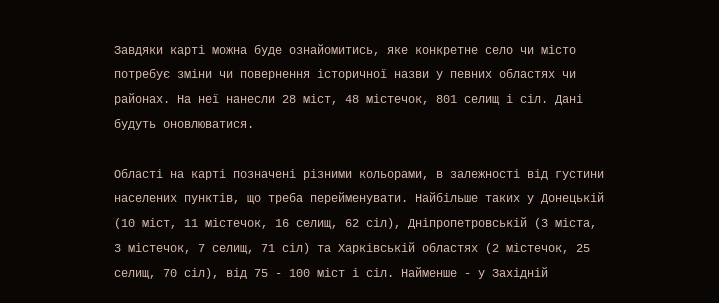Завдяки карті можна буде ознайомитись, яке конкретне село чи місто потребує зміни чи повернення історичної назви у певних областях чи районах. На неї нанесли 28 міст, 48 містечок, 801 селищ і сіл. Дані будуть оновлюватися.

Області на карті позначені різними кольорами, в залежності від густини населених пунктів, що треба перейменувати. Найбільше таких у Донецькій (10 міст, 11 містечок, 16 селищ, 62 сіл), Дніпропетровській (3 міста, 3 містечок, 7 селищ, 71 сіл) та Харківській областях (2 містечок, 25 селищ, 70 сіл), від 75 - 100 міст і сіл. Найменше - у Західній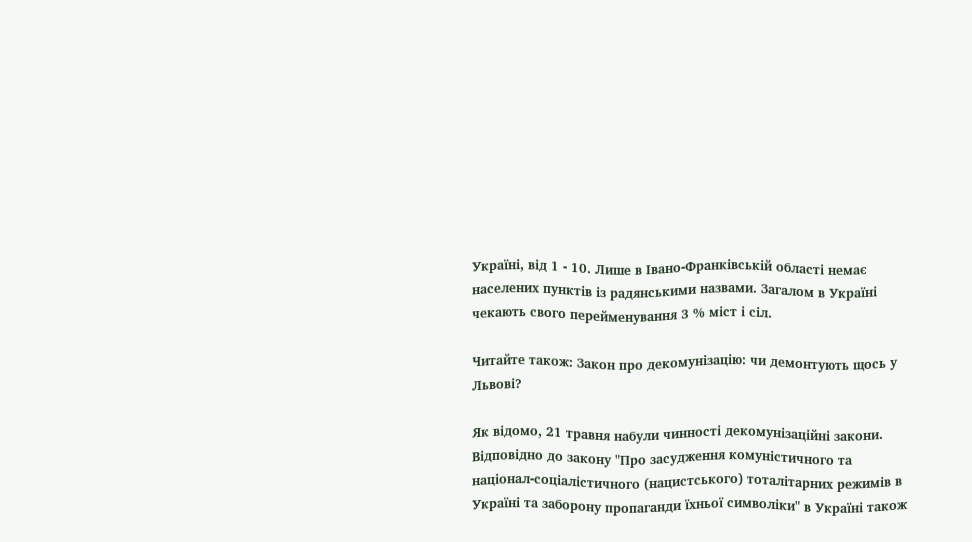Україні, від 1 - 10. Лише в Івано-Франківській області немає населених пунктів із радянськими назвами. Загалом в Україні чекають свого перейменування 3 % міст і сіл.

Читайте також: Закон про декомунізацію: чи демонтують щось у Львові?

Як відомо, 21 травня набули чинності декомунізаційні закони. Відповідно до закону "Про засудження комуністичного та націонал-соціалістичного (нацистського) тоталітарних режимів в Україні та заборону пропаганди їхньої символіки" в Україні також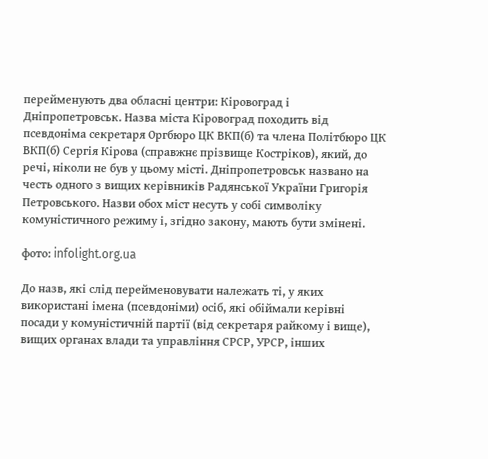перейменують два обласні центри: Кіровоград і Дніпропетровськ. Назва міста Кіровоград походить від псевдоніма секретаря Оргбюро ЦК ВКП(б) та члена Політбюро ЦК ВКП(б) Сергія Кірова (справжнє прізвище Костріков), який, до речі, ніколи не був у цьому місті. Дніпропетровськ названо на честь одного з вищих керівників Радянської України Григорія Петровського. Назви обох міст несуть у собі символіку комуністичного режиму і, згідно закону, мають бути змінені.

фото: infolight.org.ua

До назв, які слід перейменовувати належать ті, у яких використані імена (псевдоніми) осіб, які обіймали керівні посади у комуністичній партії (від секретаря райкому і вище), вищих органах влади та управління СРСР, УРСР, інших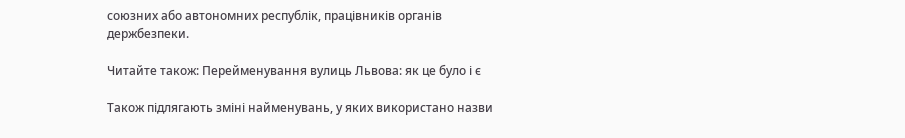союзних або автономних республік, працівників органів держбезпеки.

Читайте також: Перейменування вулиць Львова: як це було і є

Також підлягають зміні найменувань, у яких використано назви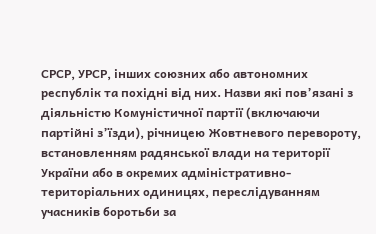СРСР, УРСР, інших союзних або автономних республік та похідні від них. Назви які пов’язані з діяльністю Комуністичної партії (включаючи партійні з’їзди), річницею Жовтневого перевороту, встановленням радянської влади на території України або в окремих адміністративно-територіальних одиницях, переслідуванням учасників боротьби за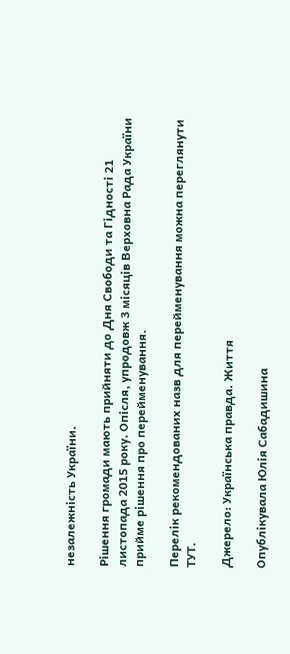незалежність України.

Рішення громади мають прийняти до Дня Свободи та Гідності 21 листопада 2015 року. Опісля, упродовж 3 місяців Верховна Рада України прийме рішення про перейменування.

Перелік рекомендованих назв для перейменування можна переглянути ТУТ.

Джерело: Українська правда. Життя

Опублікувала Юлія Сабадишина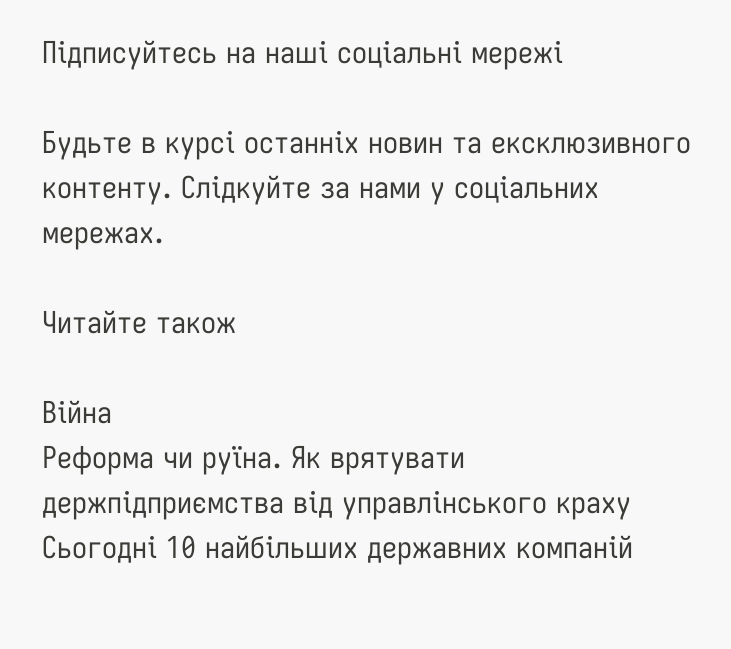Підписуйтесь на наші соціальні мережі

Будьте в курсі останніх новин та ексклюзивного контенту. Слідкуйте за нами у соціальних мережах.

Читайте також

Війна
Реформа чи руїна. Як врятувати держпідприємства від управлінського краху
Сьогодні 10 найбільших державних компаній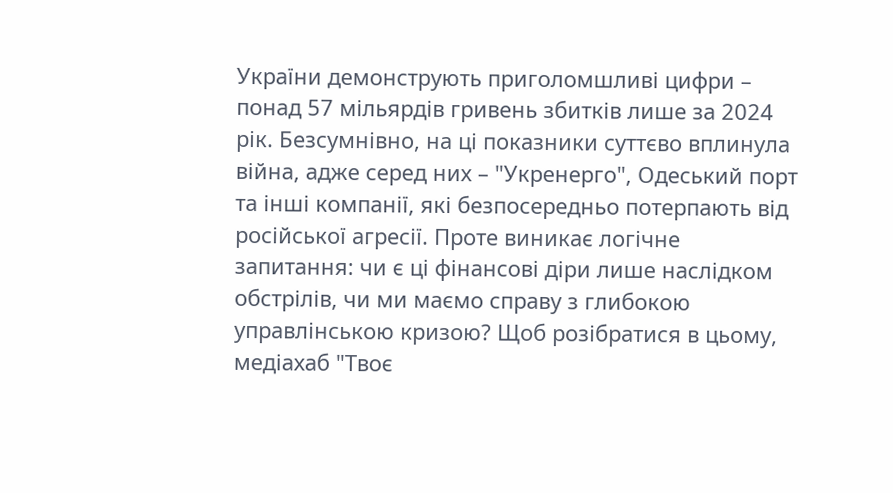України демонструють приголомшливі цифри – понад 57 мільярдів гривень збитків лише за 2024 рік. Безсумнівно, на ці показники суттєво вплинула війна, адже серед них – "Укренерго", Одеський порт та інші компанії, які безпосередньо потерпають від російської агресії. Проте виникає логічне запитання: чи є ці фінансові діри лише наслідком обстрілів, чи ми маємо справу з глибокою управлінською кризою? Щоб розібратися в цьому, медіахаб "Твоє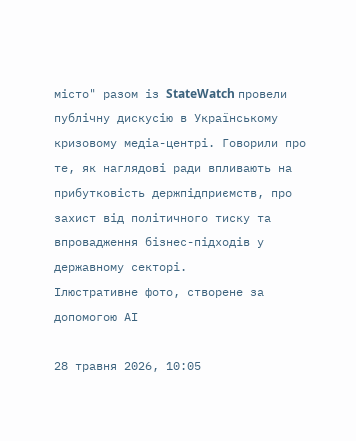місто" разом із StateWatch провели публічну дискусію в Українському кризовому медіа-центрі. Говорили про те, як наглядові ради впливають на прибутковість держпідприємств, про захист від політичного тиску та впровадження бізнес-підходів у державному секторі.
Ілюстративне фото, створене за допомогою АІ

28 травня 2026, 10:05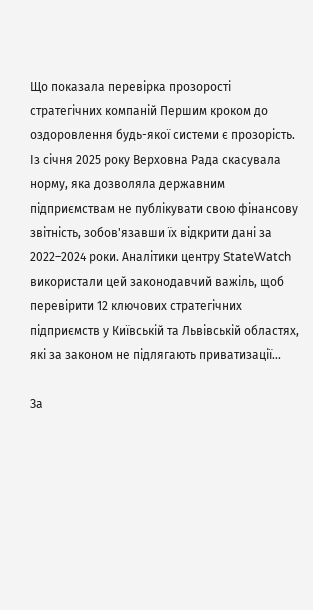Що показала перевірка прозорості стратегічних компаній Першим кроком до оздоровлення будь-якої системи є прозорість. Із січня 2025 року Верховна Рада скасувала норму, яка дозволяла державним підприємствам не публікувати свою фінансову звітність, зобов'язавши їх відкрити дані за 2022–2024 роки. Аналітики центру StateWatch використали цей законодавчий важіль, щоб перевірити 12 ключових стратегічних підприємств у Київській та Львівській областях, які за законом не підлягають приватизації...

За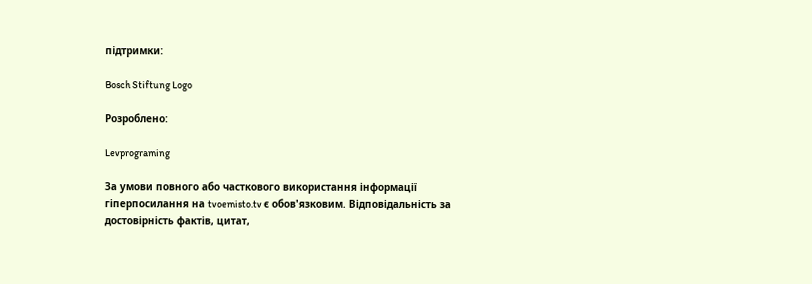підтримки:

Bosch Stiftung Logo

Розроблено:

Levprograming

За умови повного або часткового використання iнформацiї гіперпосилання на tvoemisto.tv є обов'язковим. Відповідальність за достовірність фактів, цитат,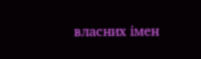власних імен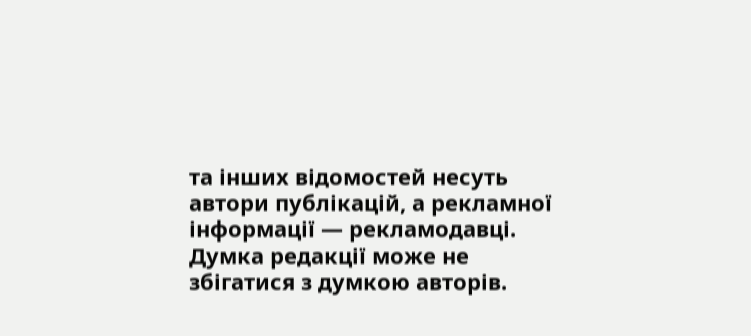та інших відомостей несуть автори публікацій, а рекламної інформації — рекламодавці. Думка редакцiї може не збiгатися з думкою авторiв.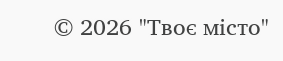© 2026 "Твоє місто"